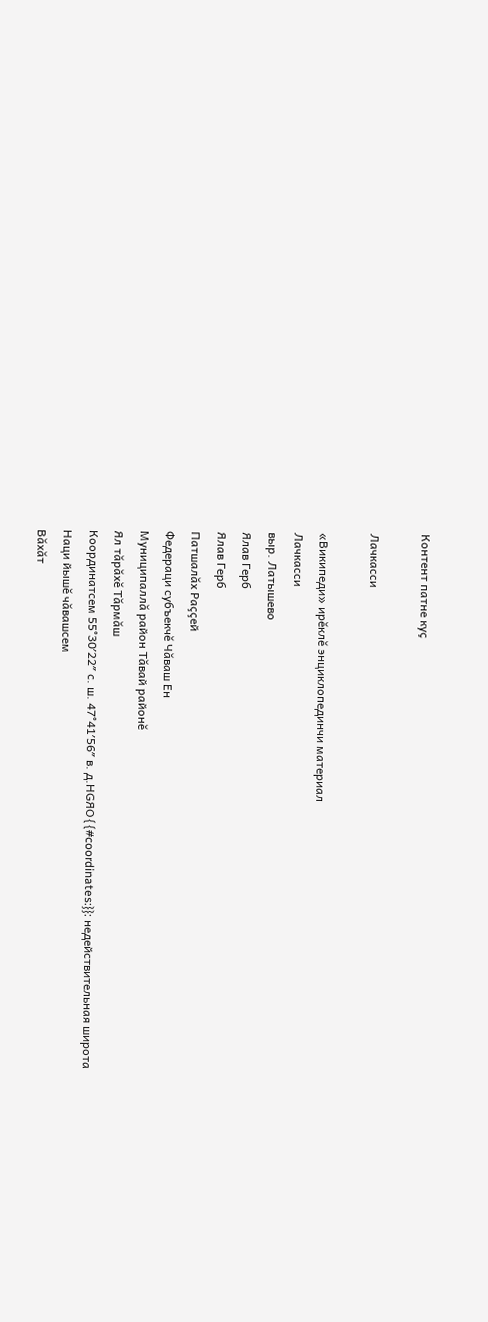Контент патне куҫ

Лачкасси

«Википеди» ирĕклĕ энциклопединчи материал
Лачкасси
выр. Латышево
Ялав Герб
Ялав Герб
Патшалăх Раççей
Федераци субъекчĕ Чăваш Ен
Муниципаллă район Тăвай районĕ
Ял тăрăхĕ Тăрмăш
Координатсем 55°30′22″ с. ш. 47°41′56″ в. д.HGЯO{{#coordinates:}}: недействительная широта
Наци йышĕ чăвашсем
Вăхăт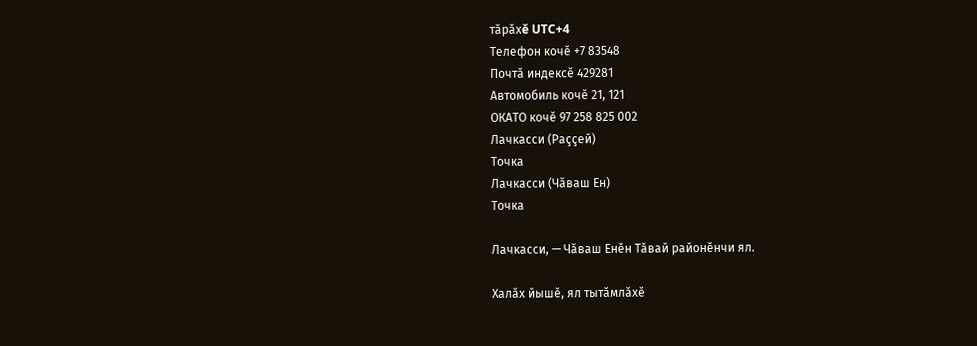тăрăхĕ UTC+4
Телефон кочĕ +7 83548
Почтă индексĕ 429281
Автомобиль кочĕ 21, 121
ОКАТО кочĕ 97 258 825 002
Лачкасси (Раççей)
Точка
Лачкасси (Чăваш Ен)
Точка

Лачкасси, — Чăваш Енĕн Тăвай районĕнчи ял.

Халăх йышĕ, ял тытăмлăхĕ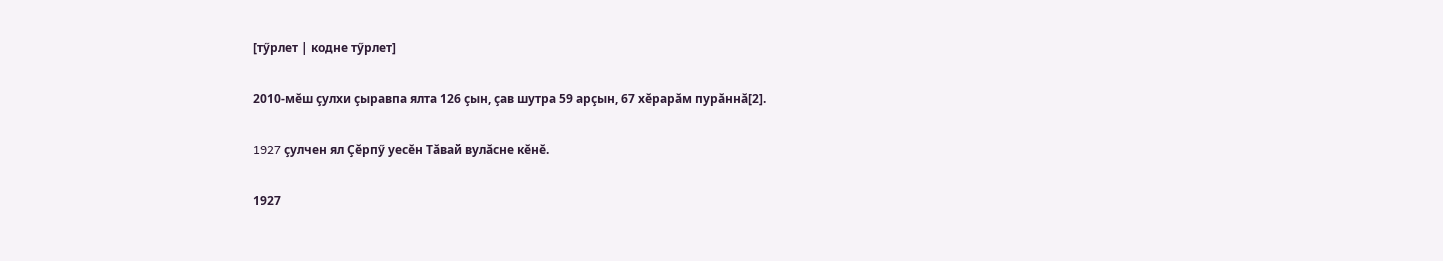[тӳрлет | кодне тӳрлет]

2010-мĕш çулхи çыравпа ялта 126 çын, çав шутра 59 арçын, 67 хĕрарăм пурăннă[2].

1927 çулчен ял Çĕрпӳ уесĕн Тăвай вулăсне кĕнĕ.

1927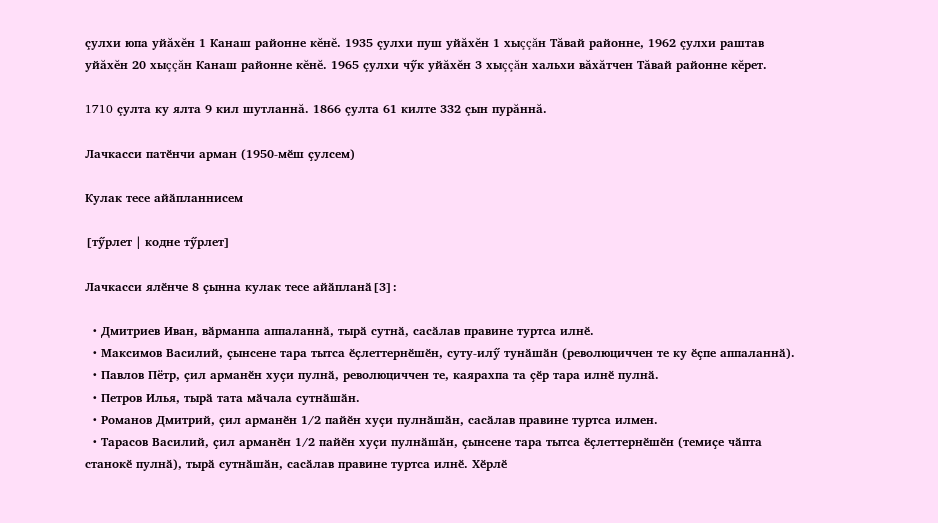çулхи юпа уйăхĕн 1 Канаш районне кĕнĕ. 1935 çулхи пуш уйăхĕн 1 хыççăн Тăвай районне, 1962 çулхи раштав уйăхĕн 20 хыççăн Канаш районне кĕнĕ. 1965 çулхи чӳк уйăхĕн 3 хыççăн хальхи вăхăтчен Тăвай районне кĕрет.

1710 çулта ку ялта 9 кил шутланнă. 1866 çулта 61 килте 332 çын пурăннă.

Лачкасси патӗнчи арман (1950-мӗш ҫулсем)

Кулак тесе айӑпланнисем

[тӳрлет | кодне тӳрлет]

Лачкасси ялӗнче 8 ҫынна кулак тесе айӑпланӑ[3]:

  • Дмитриев Иван, вӑрманпа аппаланнӑ, тырӑ сутнӑ, сасӑлав правине туртса илнӗ.
  • Максимов Василий, ҫынсене тара тытса ӗҫлеттернӗшӗн, суту-илӳ тунӑшӑн (революциччен те ку ӗҫпе аппаланнӑ).
  • Павлов Пётр, ҫил арманӗн хуҫи пулнӑ, революциччен те, каярахпа та ҫӗр тара илнӗ пулнӑ.
  • Петров Илья, тырӑ тата мӑчала сутнӑшӑн.
  • Романов Дмитрий, ҫил арманӗн 1/2 пайӗн хуҫи пулнӑшӑн, сасӑлав правине туртса илмен.
  • Тарасов Василий, ҫил арманӗн 1/2 пайӗн хуҫи пулнӑшӑн, ҫынсене тара тытса ӗҫлеттернӗшӗн (темиҫе чӑпта станокӗ пулнӑ), тырӑ сутнӑшӑн, сасӑлав правине туртса илнӗ. Хӗрлӗ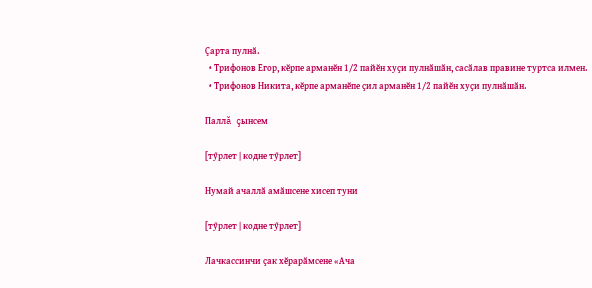Ҫарта пулнӑ.
  • Трифонов Егор, кӗрпе арманӗн 1/2 пайӗн хуҫи пулнӑшӑн, сасӑлав правине туртса илмен.
  • Трифонов Никита, кӗрпе арманӗпе ҫил арманӗн 1/2 пайӗн хуҫи пулнӑшӑн.

Паллă çынсем

[тӳрлет | кодне тӳрлет]

Нумай ачаллӑ амӑшсене хисеп туни

[тӳрлет | кодне тӳрлет]

Лачкассинчи ҫак хӗрарӑмсене «Ача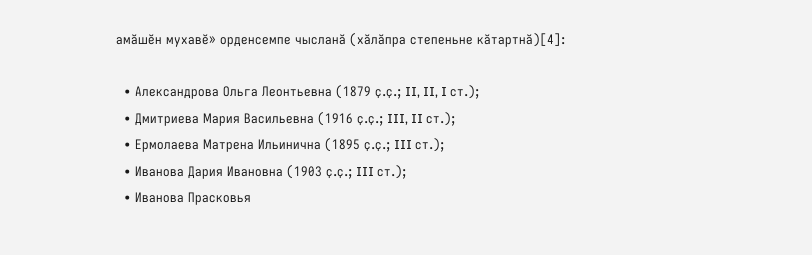амӑшӗн мухавӗ» орденсемпе чысланӑ (хӑлӑпра степеньне кӑтартнӑ)[4]:

  • Александрова Ольга Леонтьевна (1879 ҫ.ҫ.; II, II, I ст.);
  • Дмитриева Мария Васильевна (1916 ҫ.ҫ.; III, II ст.);
  • Ермолаева Матрена Ильинична (1895 ҫ.ҫ.; III ст.);
  • Иванова Дария Ивановна (1903 ҫ.ҫ.; III ст.);
  • Иванова Прасковья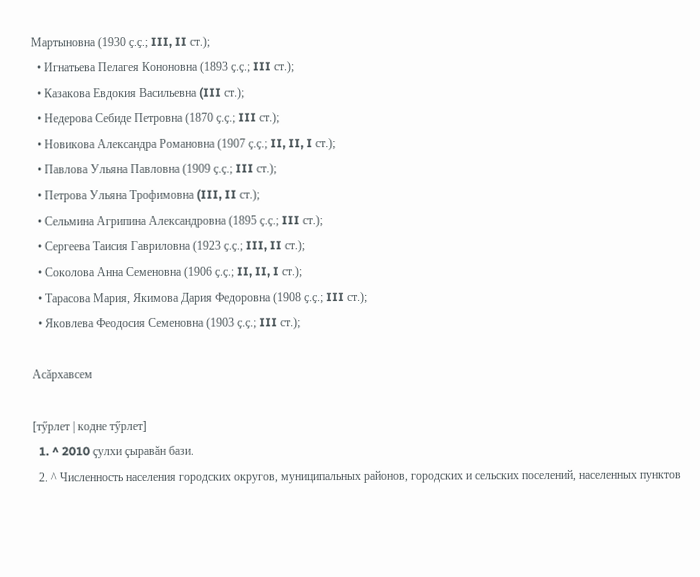Мартыновна (1930 ҫ.ҫ.; III, II ст.);
  • Игнатьева Пелагея Кононовна (1893 ҫ.ҫ.; III ст.);
  • Казакова Евдокия Васильевна (III ст.);
  • Недерова Себиде Петровна (1870 ҫ.ҫ.; III ст.);
  • Новикова Александра Романовна (1907 ҫ.ҫ.; II, II, I ст.);
  • Павлова Ульяна Павловна (1909 ҫ.ҫ.; III ст.);
  • Петрова Ульяна Трофимовна (III, II ст.);
  • Сельмина Агрипина Александровна (1895 ҫ.ҫ.; III ст.);
  • Сергеева Таисия Гавриловна (1923 ҫ.ҫ.; III, II ст.);
  • Соколова Анна Семеновна (1906 ҫ.ҫ.; II, II, I ст.);
  • Тарасова Мария, Якимова Дария Федоровна (1908 ҫ.ҫ.; III ст.);
  • Яковлева Феодосия Семеновна (1903 ҫ.ҫ.; III ст.);

Асăрхавсем

[тӳрлет | кодне тӳрлет]
  1. ^ 2010 çулхи çыравăн бази.
  2. ^ Численность населения городских округов, муниципальных районов, городских и сельских поселений, населенных пунктов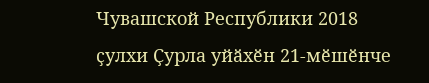Чувашской Республики 2018 ҫулхи Ҫурла уйӑхӗн 21-мӗшӗнче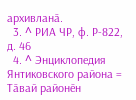архивланӑ.
  3. ^ РИА ЧР, ф. Р-822, д. 46
  4. ^ Энциклопедия Янтиковского района = Тӑвай районӗн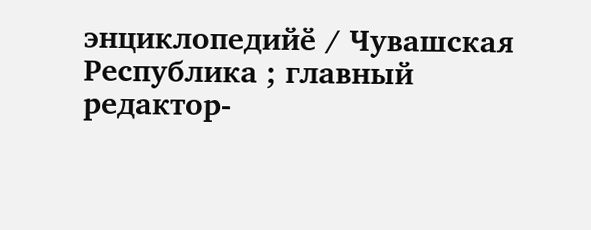энциклопедийӗ / Чувашская Республика ; главный редактор-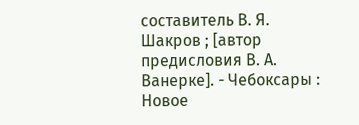составитель В. Я. Шакров ; [автор предисловия В. А. Ванерке]. - Чебоксары : Новое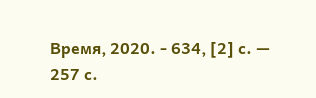Время, 2020. - 634, [2] с. — 257 с.